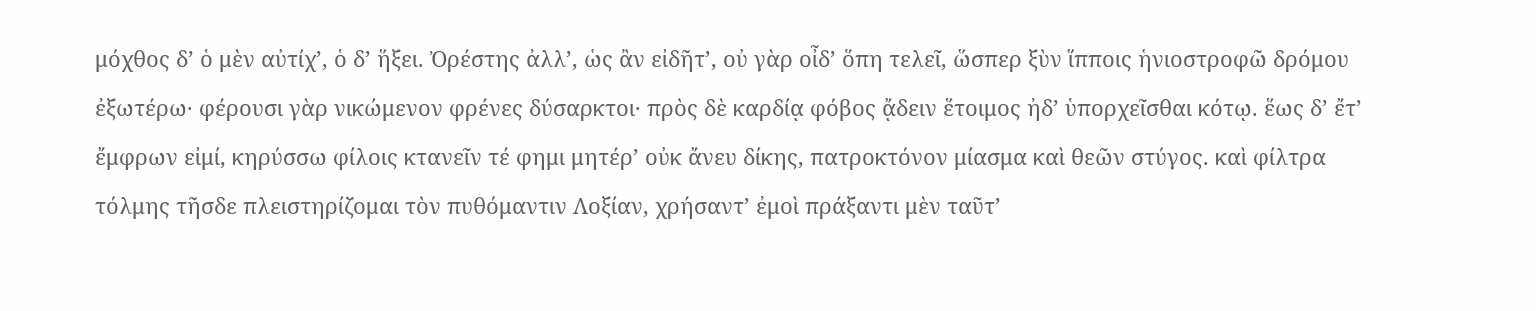μόχθος δʼ ὁ μὲν αὐτίχʼ, ὁ δʼ ἥξει. Ὀρέστης ἀλλʼ, ὡς ἂν εἰδῆτʼ, οὐ γὰρ οἶδʼ ὅπη τελεῖ, ὥσπερ ξὺν ἵπποις ἡνιοστροφῶ δρόμου ἐξωτέρω· φέρουσι γὰρ νικώμενον φρένες δύσαρκτοι· πρὸς δὲ καρδίᾳ φόβος ᾄδειν ἕτοιμος ἠδʼ ὑπορχεῖσθαι κότῳ. ἕως δʼ ἔτʼ ἔμφρων εἰμί, κηρύσσω φίλοις κτανεῖν τέ φημι μητέρʼ οὐκ ἄνευ δίκης, πατροκτόνον μίασμα καὶ θεῶν στύγος. καὶ φίλτρα τόλμης τῆσδε πλειστηρίζομαι τὸν πυθόμαντιν Λοξίαν, χρήσαντʼ ἐμοὶ πράξαντι μὲν ταῦτʼ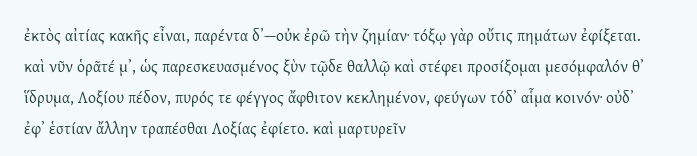ἐκτὸς αἰτίας κακῆς εἶναι, παρέντα δʼ—οὐκ ἐρῶ τὴν ζημίαν· τόξῳ γὰρ οὔτις πημάτων ἐφίξεται. καὶ νῦν ὁρᾶτέ μʼ, ὡς παρεσκευασμένος ξὺν τῷδε θαλλῷ καὶ στέφει προσίξομαι μεσόμφαλόν θʼ ἵδρυμα, Λοξίου πέδον, πυρός τε φέγγος ἄφθιτον κεκλημένον, φεύγων τόδʼ αἷμα κοινόν· οὐδʼ ἐφʼ ἑστίαν ἄλλην τραπέσθαι Λοξίας ἐφίετο. καὶ μαρτυρεῖν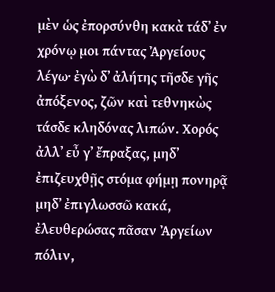μὲν ὡς ἐπορσύνθη κακὰ τάδʼ ἐν χρόνῳ μοι πάντας Ἀργείους λέγω· ἐγὼ δʼ ἀλήτης τῆσδε γῆς ἀπόξενος, ζῶν καὶ τεθνηκὼς τάσδε κληδόνας λιπών. Χορός ἀλλʼ εὖ γʼ ἔπραξας, μηδʼ ἐπιζευχθῇς στόμα φήμῃ πονηρᾷ μηδʼ ἐπιγλωσσῶ κακά, ἐλευθερώσας πᾶσαν Ἀργείων πόλιν,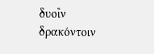δυοῖν δρακόντοιν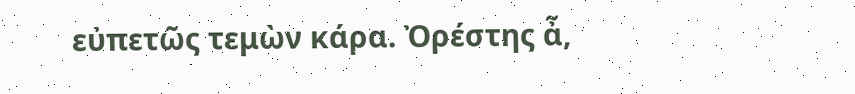εὐπετῶς τεμὼν κάρα. Ὀρέστης ἆ,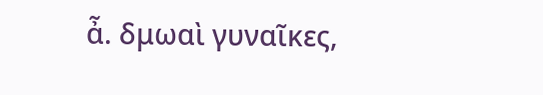ἆ. δμωαὶ γυναῖκες,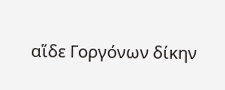αἵδε Γοργόνων δίκην